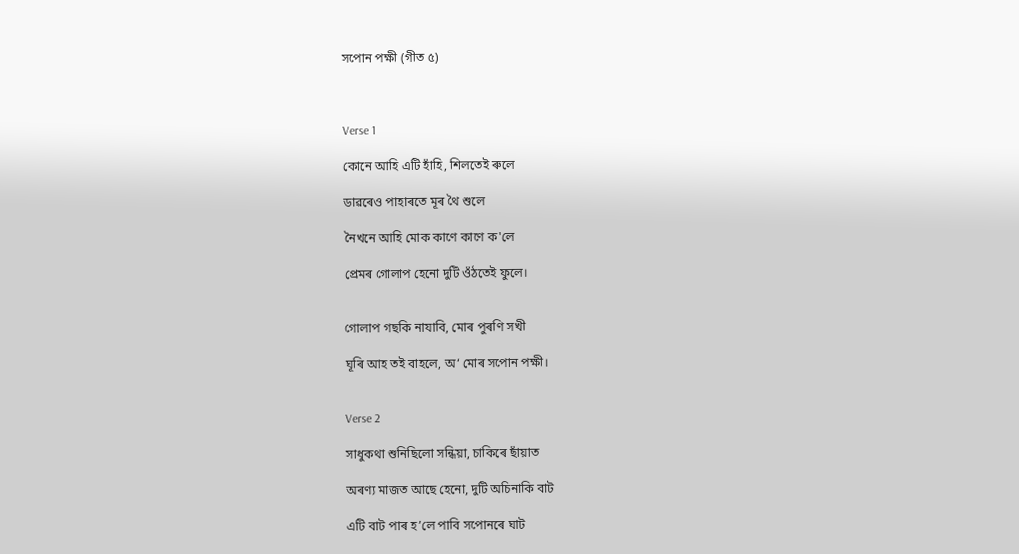সপোন পক্ষী (গীত ৫)



Verse 1

কোনে আহি এটি হাঁহি, শিলতেই ৰুলে

ডাৱৰেও পাহাৰতে মূৰ থৈ শুলে

নৈখনে আহি মোক কাণে কাণে ক'লে

প্ৰেমৰ গোলাপ হেনো দুটি ওঁঠতেই ফুলে।


গোলাপ গছকি নাযাবি, মোৰ পুৰণি সখী

ঘূৰি আহ তই বাহলে, অ‘ মোৰ সপোন পক্ষী।


Verse 2

সাধুকথা শুনিছিলো সন্ধিয়া, চাকিৰে ছাঁয়াত

অৰণ্য মাজত আছে হেনো, দুটি অচিনাকি বাট

এটি বাট পাৰ হ’লে পাবি সপোনৰে ঘাট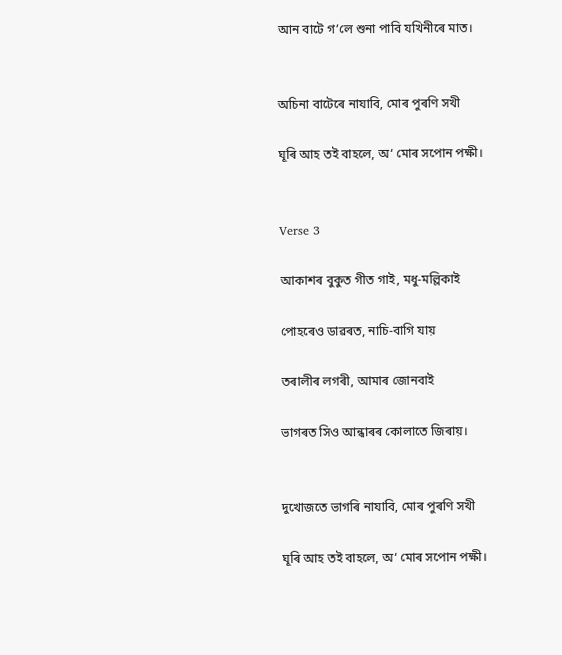আন বাটে গ’লে শুনা পাবি যখিনীৰে মাত।


অচিনা বাটেৰে নাযাবি, মোৰ পুৰণি সখী

ঘূৰি আহ তই বাহলে, অ‘ মোৰ সপোন পক্ষী।


Verse 3

আকাশৰ বুকুত গীত গাই, মধু-মল্লিকাই

পোহৰেও ডাৱৰত, নাচি-বাগি যায়

তৰালীৰ লগৰী, আমাৰ জোনবাই

ভাগৰত সিও আন্ধাৰৰ কোলাতে জিৰায়।


দুখোজতে ভাগৰি নাযাবি, মোৰ পুৰণি সখী

ঘূৰি আহ তই বাহলে, অ‘ মোৰ সপোন পক্ষী।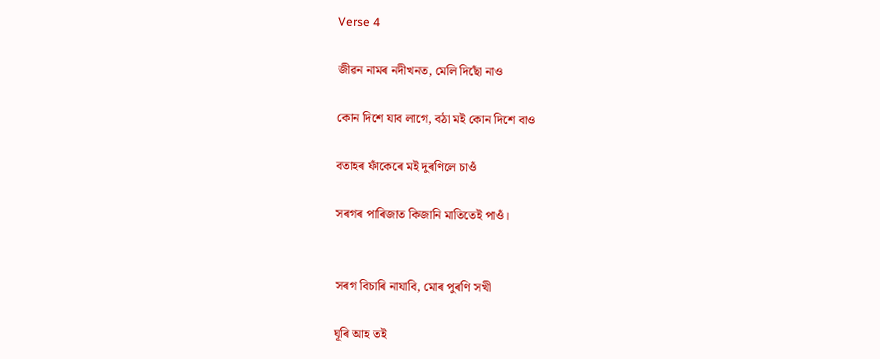Verse 4

জীৱন নামৰ নদীখনত, মেলি দিছোঁ নাও

কোন দিশে যাব লাগে, বঠা মই কোন দিশে বাও

বতাহৰ ফাঁকেৰে মই দুৰণিলে চাওঁ

সৰগৰ পাৰিজাত কিজানি মাতিতেই পাওঁ।


সৰগ বিচাৰি নাযাবি, মোৰ পুৰণি সখী

ঘূৰি আহ তই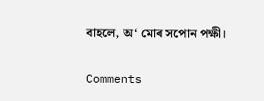বাহলে, অ‘ মোৰ সপোন পক্ষী।

Comments